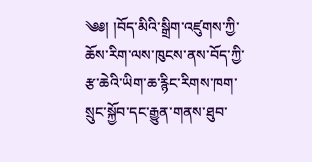༄༅། །བོད་མིའི་སྒྲིག་འཛུགས་ཀྱི་ཆོས་རིག་ལས་ཁུངས་ནས་བོད་ཀྱི་རྩ་ཆེའི་ཡིག་ཆ་རྙིང་རིགས་ཁག་སྲུང་སྐྱོབ་དང་རྒྱུན་གནས་ཐུབ་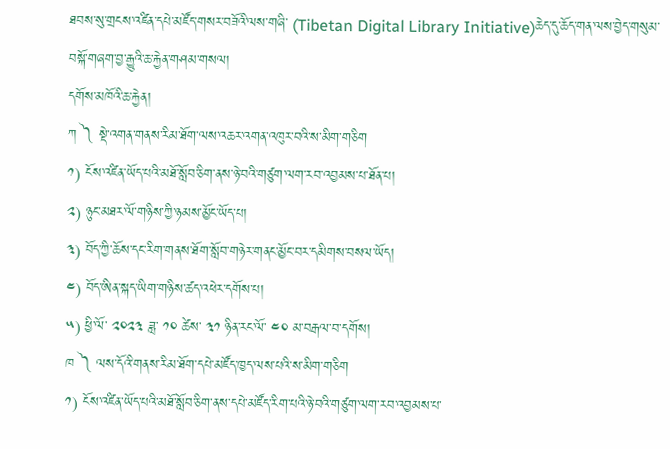ཐབས་སུ་གྲངས་འཛིན་དཔེ་མཛོད་གསར་བཟོའི་ལས་གཞི་ (Tibetan Digital Library Initiative)ཆེད་དུ་ཆོད་གན་ལས་བྱེད་གསུམ་བསྐོ་གཞག་བྱ་རྒྱུའི་ཆ་རྐྱེན་གཤམ་གསལ།
དགོས་མཁོའི་ཆ་རྐྱེན།
ཀ ༽ སྡེ་འགན་གནས་རིམ་ཐོག་ལས་འཆར་འགན་འཁུར་བའི་ས་མིག་གཅིག
༡) ངོས་འཛིན་ཡོད་པའི་མཐོ་སློབ་ཅིག་ནས་ཉེ་བའི་གཙུག་ལག་རབ་འབྱམས་པ་ཐོན་པ།
༢) ཉུང་མཐར་ལོ་གཉིས་ཀྱི་ཉམས་མྱོང་ཡོད་པ།
༣) བོད་ཀྱི་ཆོས་དང་རིག་གནས་ཐོག་སློབ་གཉེར་གནང་མྱོང་བར་དམིགས་བསལ་ཡོད།
༤) བོད་ཨིན་སྐད་ཡིག་གཉིས་ཚད་འཕེར་དགོས་པ།
༥) ཕྱི་ལོ་ ༢༠༢༣ ཟླ་ ༡༠ ཚེས་ ༣༡ ཉིན་རང་ལོ་ ༤༠ མ་བརྒལ་བ་དགོས།
ཁ ༽ ལས་དོའི་གནས་རིམ་ཐོག་དཔེ་མཛོད་ཁྱད་ལས་པའི་ས་མིག་གཅིག
༡) ངོས་འཛིན་ཡོད་པའི་མཐོ་སློབ་ཅིག་ནས་དཔེ་མཛོད་རིག་པའི་ཉེ་བའི་གཙུག་ལག་རབ་འབྱམས་པ་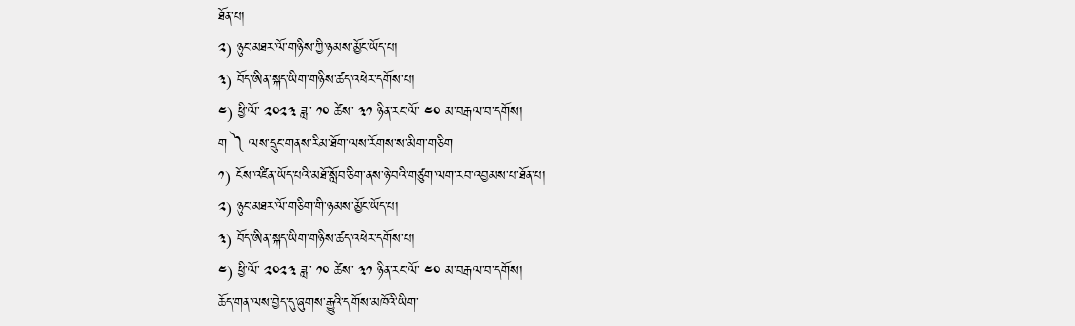ཐོན་པ།
༢) ཉུང་མཐར་ལོ་གཉིས་ཀྱི་ཉམས་མྱོང་ཡོད་པ།
༣) བོད་ཨིན་སྐད་ཡིག་གཉིས་ཚད་འཕེར་དགོས་པ།
༤) ཕྱི་ལོ་ ༢༠༢༣ ཟླ་ ༡༠ ཚེས་ ༣༡ ཉིན་རང་ལོ་ ༤༠ མ་བརྒལ་བ་དགོས།
ག ༽ ལས་དྲུང་གནས་རིམ་ཐོག་ལས་རོགས་ས་མིག་གཅིག
༡) ངོས་འཛིན་ཡོད་པའི་མཐོ་སློབ་ཅིག་ནས་ཉེ་བའི་གཙུག་ལག་རབ་འབྱམས་པ་ཐོན་པ།
༢) ཉུང་མཐར་ལོ་གཅིག་གི་ཉམས་མྱོང་ཡོད་པ།
༣) བོད་ཨིན་སྐད་ཡིག་གཉིས་ཚད་འཕེར་དགོས་པ།
༤) ཕྱི་ལོ་ ༢༠༢༣ ཟླ་ ༡༠ ཚེས་ ༣༡ ཉིན་རང་ལོ་ ༤༠ མ་བརྒལ་བ་དགོས།
ཆོད་གན་ལས་བྱེད་དུ་ཞུགས་རྒྱུའི་དགོས་མཁོའི་ཡིག་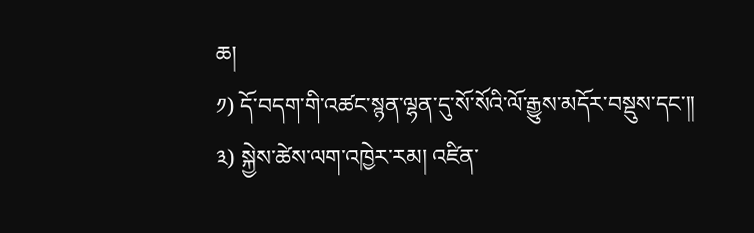ཆ།
༡) དོ་བདག་གི་འཚང་སྙན་ལྷན་དུ་སོ་སོའི་ལོ་རྒྱུས་མདོར་བསྡུས་དང་།།
༣) སྐྱེས་ཚེས་ལག་འཁྱེར་རམ། འཛིན་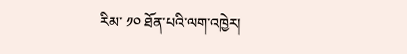རིམ་ ༡༠ ཐོན་པའི་ལག་འཁྱེར།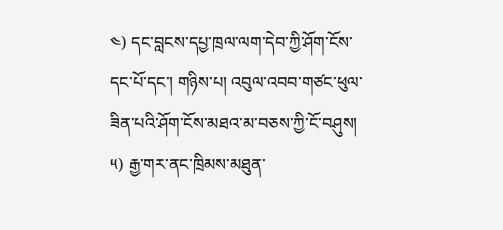༤) དང་བླངས་དཔྱ་ཁྲལ་ལག་དེབ་ཀྱི་ཤོག་ངོས་དང་པོ་དང་། གཉིས་པ། འབུལ་འབབ་གཙང་ཕུལ་ཟིན་པའི་ཤོག་ངོས་མཐའ་མ་བཅས་ཀྱི་ངོ་བཤུས།
༥) རྒྱ་གར་ནང་ཁྲིམས་མཐུན་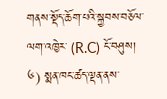གནས་སྡོད་ཆོག་པའི་སྐྱབས་བཅོལ་ལག་འཁྱེར་ (R.C) ངོ་བཤུས།
༦) སྨན་ཁང་ཚད་ལྡན་ནས་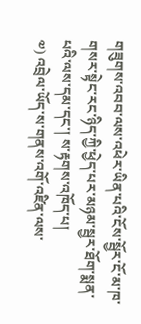གཟུགས་འབབ་ལས་འཕེར་ཡིན་པའི་ངོས་སྦྱོར་ངོ་མ་ཁ་གསར་སྟེང་རང་ཉིད་ཀྱི་ཕྱེད་པར་མཉམ་སྦྱར་ཐོག་སྨན་པའི་ལས་དམ་དང་། ས་རྟགས་འཁོད་པ།
༧) འབྲེལ་ཡོད་ས་གནས་འགོ་འཛིན་ལས་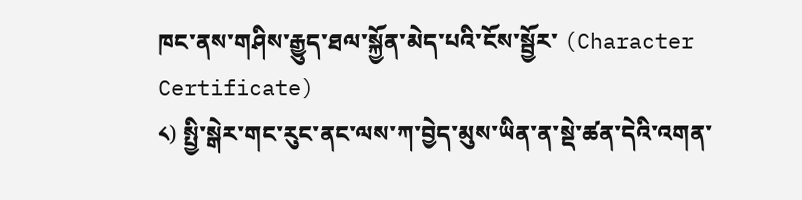ཁང་ནས་གཤིས་རྒྱུད་ཐལ་སྐྱོན་མེད་པའི་ངོས་སྦྱོར་ (Character Certificate)
༨) སྤྱི་སྒེར་གང་རུང་ནང་ལས་ཀ་བྱེད་མུས་ཡིན་ན་སྡེ་ཚན་དེའི་འགན་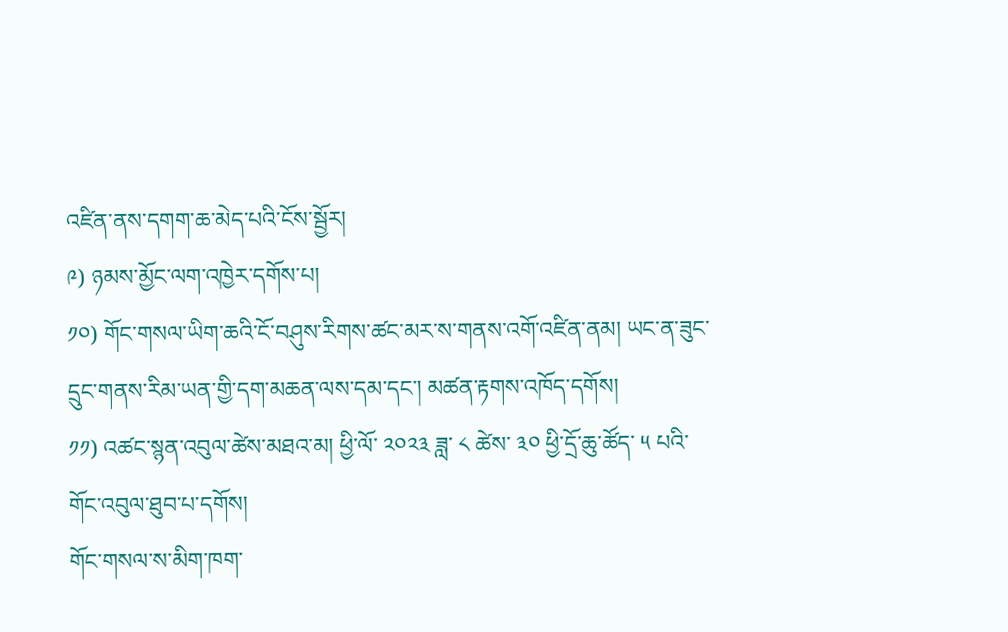འཛིན་ནས་དགག་ཆ་མེད་པའི་ངོས་སྦྱོར།
༩) ཉམས་མྱོང་ལག་འཁྱེར་དགོས་པ།
༡༠) གོང་གསལ་ཡིག་ཆའི་ངོ་བཤུས་རིགས་ཚང་མར་ས་གནས་འགོ་འཛིན་ནམ། ཡང་ན་ཟུང་དྲུང་གནས་རིམ་ཡན་གྱི་དག་མཆན་ལས་དམ་དང་། མཚན་རྟགས་འཁོད་དགོས།
༡༡) འཚང་སྙན་འབུལ་ཚེས་མཐའ་མ། ཕྱི་ལོ་ ༢༠༢༣ ཟླ་ ༨ ཚེས་ ༣༠ ཕྱི་དྲོ་ཆུ་ཚོད་ ༥ པའི་གོང་འབུལ་ཐུབ་པ་དགོས།
གོང་གསལ་ས་མིག་ཁག་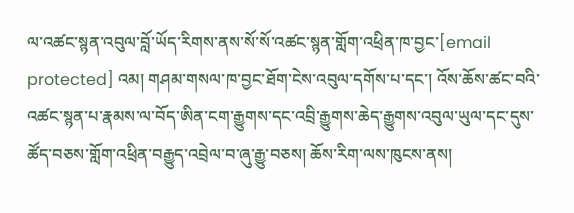ལ་འཚང་སྙན་འབུལ་བློ་ཡོད་རིགས་ནས་སོ་སོ་འཚང་སྙན་གློག་འཕྲིན་ཁ་བྱང་[email protected] འམ། གཤམ་གསལ་ཁ་བྱང་ཐོག་ངེས་འབུལ་དགོས་པ་དང་། འོས་ཆོས་ཚང་བའི་འཚང་སྙན་པ་རྣམས་ལ་བོད་ཨིན་ངག་རྒྱུགས་དང་འབྲི་རྒྱུགས་ཆེད་རྒྱུགས་འབུལ་ཡུལ་དང་དུས་ཚོད་བཅས་གློག་འཕྲིན་བརྒྱུད་འབྲེལ་བ་ཞུ་རྒྱུ་བཅས། ཆོས་རིག་ལས་ཁུངས་ནས།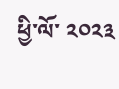ཕྱི་ལོ་ ༢༠༢༣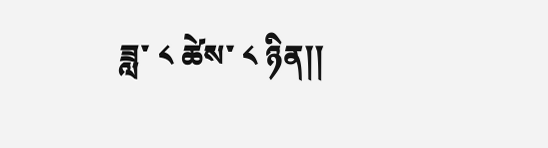ཟླ་ ༨ ཚེས་ ༨ ཉིན།།